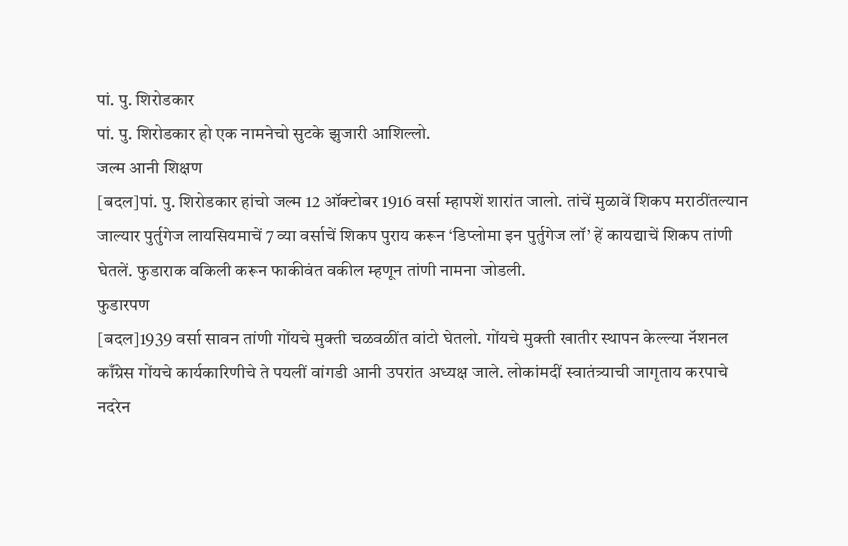पां. पु. शिरोडकार
पां. पु. शिरोडकार हो एक नामनेचो सुटके झुजारी आशिल्लो.
जल्म आनी शिक्षण
[बदल]पां. पु. शिरोडकार हांचो जल्म 12 ऑक्टोबर 1916 वर्सा म्हापशें शारांत जालो. तांचें मुळावें शिकप मराठींतल्यान जाल्यार पुर्तुगेज लायसियमाचें 7 व्या वर्साचें शिकप पुराय करून ‘डिप्लोमा इन पुर्तुगेज लॉ’ हें कायद्याचें शिकप तांणी घेतलें. फुडाराक वकिली करून फाकीवंत वकील म्हणून तांणी नामना जोडली.
फुडारपण
[बदल]1939 वर्सा सावन तांणी गोंयचे मुक्ती चळवळींत वांटो घेतलो. गोंयचे मुक्ती खातीर स्थापन केल्ल्या नॅशनल काँग्रेस गोंयचे कार्यकारिणीचे ते पयलीं वांगडी आनी उपरांत अध्यक्ष जाले. लोकांमदीं स्वातंत्र्याची जागृताय करपाचे नदरेन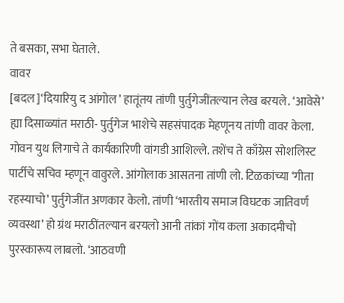ते बसका, सभा घेताले.
वावर
[बदल]‘दियारियु द आंगोल’ हातूंतय तांणी पुर्तुगेजींतल्यान लेख बरयले. ‘आवेसे’ ह्या दिसाळ्यांत मराठी- पुर्तुगेज भाशेचे सहसंपादक मेहणूनय तांणी वावर केला. गोवन युथ लिगाचे ते कार्यकारिणी वांगडी आशिल्ले. तशेंच ते काँग्रेस सोशलिस्ट पार्टीचे सचिव म्हणून वावुरले. आंगोलाक आसतना तांणी लो. टिळकांच्या ‘गीता रहस्याचो’ पुर्तुगेजींत अणकार केलो. तांणी ‘भारतीय समाज विघटक जातिवर्ण व्यवस्था’ हो ग्रंथ मराठींतल्यान बरयलो आनी तांकां गोंय कला अकादमीचो पुरस्कारूय लाबलो. ‘आठवणी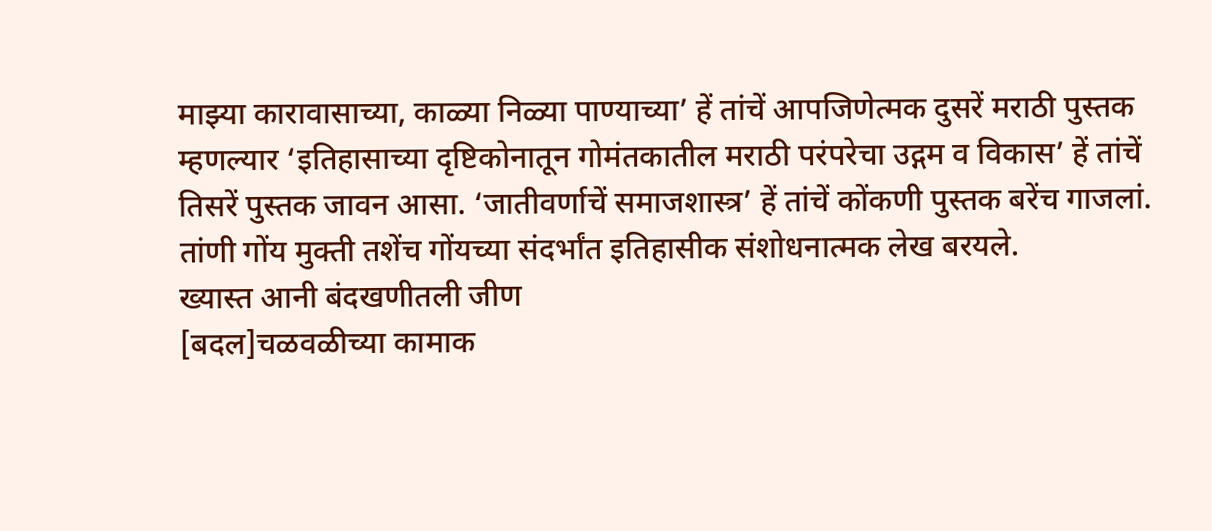माझ्या कारावासाच्या, काळ्या निळ्या पाण्याच्या’ हें तांचें आपजिणेत्मक दुसरें मराठी पुस्तक म्हणल्यार ‘इतिहासाच्या दृष्टिकोनातून गोमंतकातील मराठी परंपरेचा उद्गम व विकास’ हें तांचें तिसरें पुस्तक जावन आसा. ‘जातीवर्णाचें समाजशास्त्र’ हें तांचें कोंकणी पुस्तक बरेंच गाजलां. तांणी गोंय मुक्ती तशेंच गोंयच्या संदर्भांत इतिहासीक संशोधनात्मक लेख बरयले.
ख्यास्त आनी बंदखणीतली जीण
[बदल]चळवळीच्या कामाक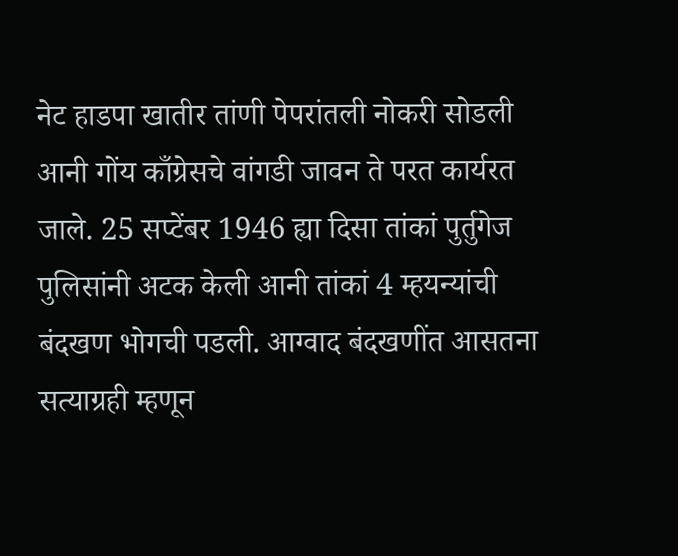नेट हाडपा खातीर तांणी पेपरांतली नोकरी सोडली आनी गोंय काँग्रेसचे वांगडी जावन ते परत कार्यरत जाले. 25 सप्टेंबर 1946 ह्या दिसा तांकां पुर्तुगेज पुलिसांनी अटक केली आनी तांकां 4 म्हयन्यांची बंदखण भोगची पडली. आग्वाद बंदखणींत आसतना सत्याग्रही म्हणून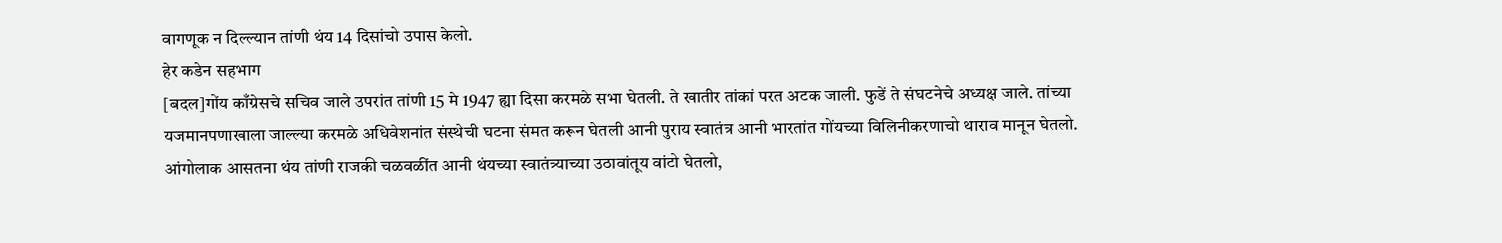वागणूक न दिल्ल्यान तांणी थंय 14 दिसांचो उपास केलो.
हेर कडेन सहभाग
[बदल]गोंय काँग्रेसचे सचिव जाले उपरांत तांणी 15 मे 1947 ह्या दिसा करमळे सभा घेतली. ते खातीर तांकां परत अटक जाली. फुडें ते संघटनेचे अध्यक्ष जाले. तांच्या यजमानपणाखाला जाल्ल्या करमळे अधिवेशनांत संस्थेची घटना संमत करून घेतली आनी पुराय स्वातंत्र आनी भारतांत गोंयच्या विलिनीकरणाचो थाराव मानून घेतलो. आंगोलाक आसतना थंय तांणी राजकी चळवळींत आनी थंयच्या स्वातंत्र्याच्या उठावांतूय वांटो घेतलो,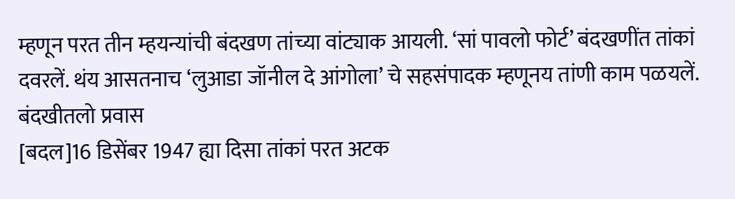म्हणून परत तीन म्हयन्यांची बंदखण तांच्या वांट्याक आयली. ‘सां पावलो फोर्ट’ बंदखणींत तांकां दवरलें. थंय आसतनाच ‘लुआडा जॉनील दे आंगोला’ चे सहसंपादक म्हणूनय तांणी काम पळयलें.
बंदखीतलो प्रवास
[बदल]16 डिसेंबर 1947 ह्या दिसा तांकां परत अटक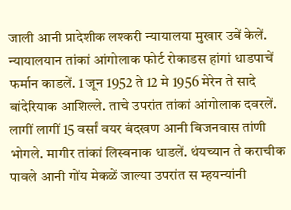जाली आनी प्रादेशीक लश्करी न्यायालया मुखार उबें केलें. न्यायालयान तांकां आंगोलाक फोर्ट रोकाडस हांगां धाडपाचें फर्मान काडलें. 1 जून 1952 ते 12 मे 1956 मेरेन ते सादे बांदेरियाक आशिल्ले. ताचे उपरांत तांकां आंगोलाक दवरलें. लागीं लागीं 15 वर्सां वयर बंदखण आनी बिजनवास तांणी भोगले. मागीर तांकां लिस्बनाक धाडलें. थंयच्यान ते कराचीक पावले आनी गोंय मेकळें जाल्या उपरांत स म्हयन्यांनी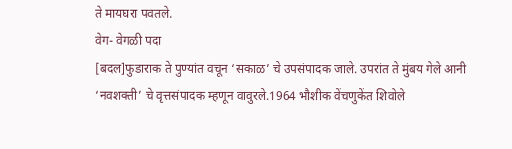ते मायघरा पवतले.
वेग- वेगळी पदा
[बदल]फुडाराक ते पुण्यांत वचून ‘सकाळ’ चे उपसंपादक जाले. उपरांत ते मुंबय गेले आनी ‘नवशक्ती’ चे वृत्तसंपादक म्हणून वावुरले.1964 भौशीक वेंचणुकेंत शिवोले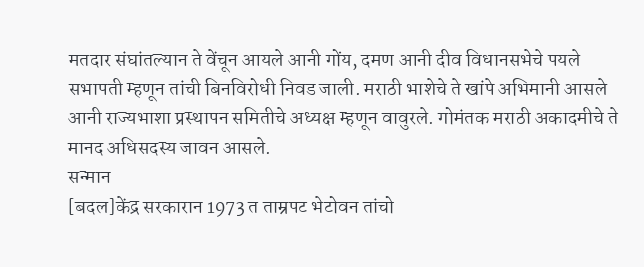मतदार संघांतल्यान ते वेंचून आयले आनी गोंय, दमण आनी दीव विधानसभेचे पयले सभापती म्हणून तांची बिनविरोधी निवड जाली. मराठी भाशेचे ते खांपे अभिमानी आसले आनी राज्यभाशा प्रस्थापन समितीचे अध्यक्ष म्हणून वावुरले. गोमंतक मराठी अकादमीचे ते मानद अधिसदस्य जावन आसले.
सन्मान
[बदल]केंद्र सरकारान 1973 त ताम्रपट भेटोवन तांचो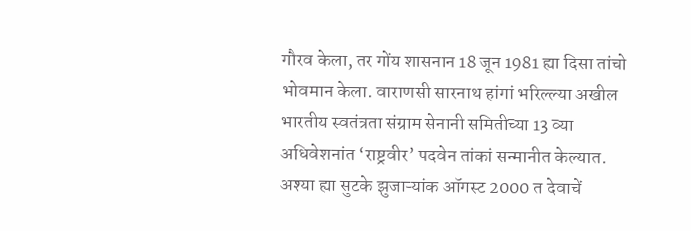गौरव केला, तर गोंय शासनान 18 जून 1981 ह्या दिसा तांचो भोवमान केला. वाराणसी सारनाथ हांगां भरिल्ल्या अखील भारतीय स्वतंत्रता संग्राम सेनानी समितीच्या 13 व्या अधिवेशनांत ‘राष्ट्रवीर’ पदवेन तांकां सन्मानीत केल्यात. अश्या ह्या सुटके झुजाऱ्यांक ऑगस्ट 2000 त देवाचें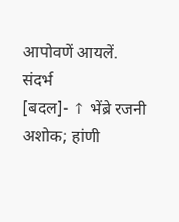आपोवणें आयलें.
संदर्भ
[बदल]- ↑ भेंब्रे रजनी अशोक; हांणी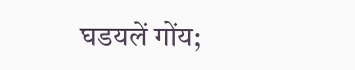घडयलें गोंय;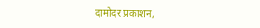दामोदर प्रकाशन,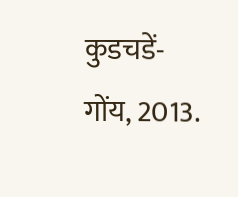कुडचडें- गोंय, 2013.